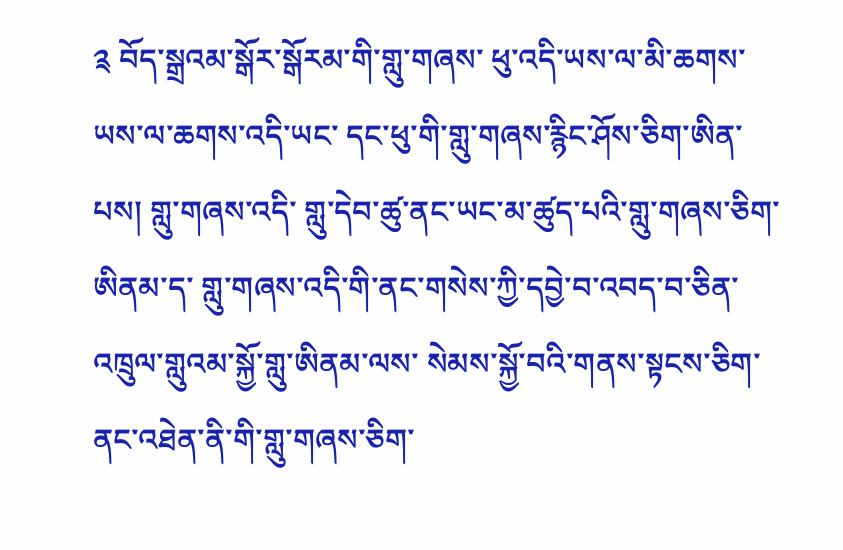༉ བོད་སྒྲའམ་སྒོར་སྒོརམ་གི་གླུ་གཞས་ ཕུ་འདི་ཡས་ལ་མི་ཆགས་ཡས་ལ་ཆགས་འདི་ཡང་ དང་ཕུ་གི་གླུ་གཞས་རྙིང་ཤོས་ཅིག་ཨིན་པས། གླུ་གཞས་འདི་ གླུ་དེབ་ཚུ་ནང་ཡང་མ་ཚུད་པའི་གླུ་གཞས་ཅིག་ཨིནམ་ད་ གླུ་གཞས་འདི་གི་ནང་གསེས་ཀྱི་དབྱེ་བ་འབད་བ་ཅིན་ འཁྲུལ་གླུའམ་སྐྱོ་གླུ་ཨིནམ་ལས་ སེམས་སྐྱོ་བའི་གནས་སྟངས་ཅིག་ནང་འཐེན་ནི་གི་གླུ་གཞས་ཅིག་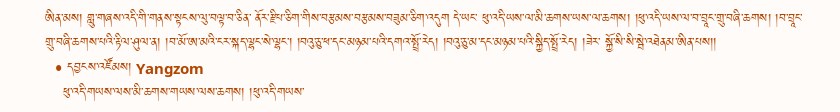ཨིན་མས། གླུ་གཞས་འདི་གི་གནས་སྟངས་ལུ་བལྟ་བ་ཅིན་ ནོར་རྫིཔ་ཅིག་གིས་བརྩམས་བརྩམས་བཟུམ་ཅིག་འདུག དེ་ཡང་ ཕུ་འདི་ཡས་ལ་མི་ཆགས་ཡས་ལ་ཆགས། །ཕུ་འདི་ཡས་ལ་བ་བྲཱང་གྲུ་བཞི་ཆགས། །བ་བྲཱང་གྲུ་བཞི་ཆགས་པའི་རྟིལ་ཤུལ་ན། །བ་མོ་ཨ་མའི་ངར་སྐད་ལྷང་སེ་ལྷང་། །བའུ་ཅུ་ཕ་དང་མཉམ་པའི་དགའ་སྤྲོ་རེད། །བའུ་ཅུ་མ་དང་མཉམ་པའི་སྐྱིད་སྤྲོ་རེད། །ཟེར་ སྐྱོ་སི་སི་སྦེ་འཐེནམ་ཨིན་པས།།
  • དབྱངས་འཛོམས། Yangzom
    ཕུ་འདི་གཡས་ལས་མི་ཆགས་གཡས་ལས་ཆགས། །ཕུ་འདི་གཡས་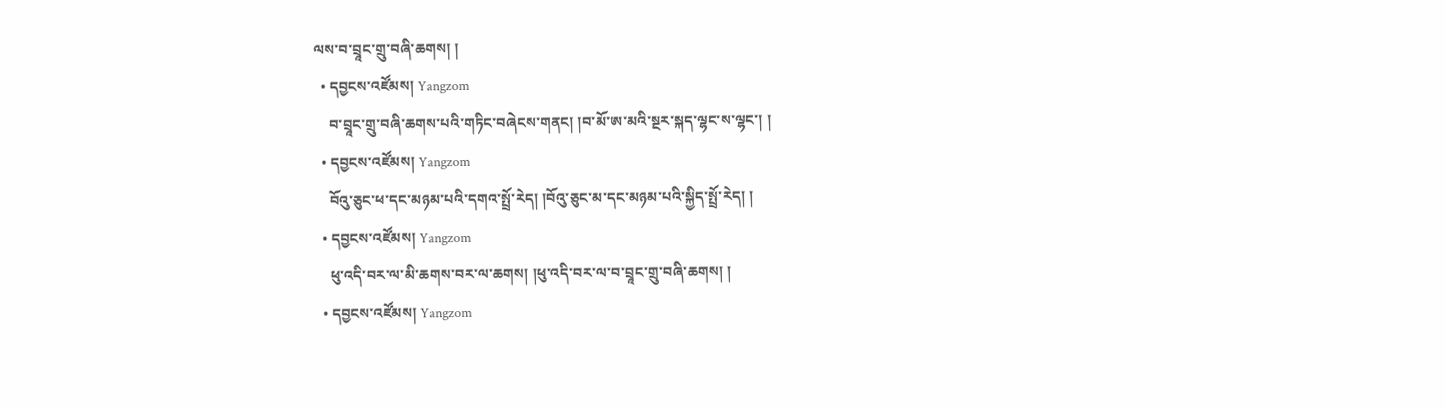ལས་བ་བྲཱང་གྲུ་བཞི་ཆགས། །
  • དབྱངས་འཛོམས། Yangzom
    བ་བྲཱང་གྲུ་བཞི་ཆགས་པའི་གཏིང་བཞེངས་གནང། །བ་མོ་ཨ་མའི་སྔར་སྐད་ལྷང་ས་ལྷང་། །
  • དབྱངས་འཛོམས། Yangzom
    བོའུ་ཅུང་ཕ་དང་མཉམ་པའི་དགའ་སྤྲོ་རེད། །བོའུ་ཅུང་མ་དང་མཉམ་པའི་སྐྱིད་སྤྲོ་རེད། །
  • དབྱངས་འཛོམས། Yangzom
    ཕུ་འདི་བར་ལ་མི་ཆགས་བར་ལ་ཆགས། །ཕུ་འདི་བར་ལ་བ་བྲཱང་གྲུ་བཞི་ཆགས། །
  • དབྱངས་འཛོམས། Yangzom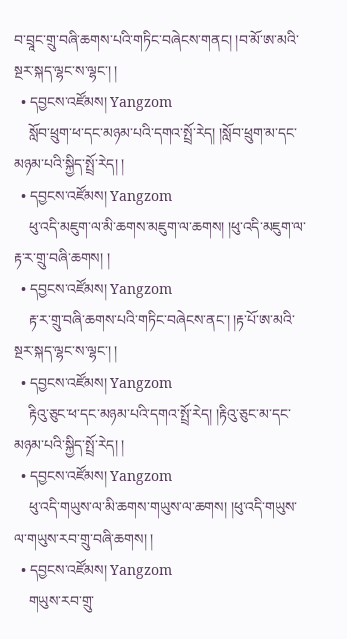བ་བྲཱང་གྲུ་བཞི་ཆགས་པའི་གཏིང་བཞེངས་གནང། །བ་མོ་ཨ་མའི་སྔར་སྐད་ལྷང་ས་ལྷང་། །
  • དབྱངས་འཛོམས། Yangzom
    སློབ་ཕྲུག་ཕ་དང་མཉམ་པའི་དགའ་སྤྲོ་རེད། །སློབ་ཕྲུག་མ་དང་མཉམ་པའི་སྐྱིད་སྤྲོ་རེད། །
  • དབྱངས་འཛོམས། Yangzom
    ཕུ་འདི་མཇུག་ལ་མི་ཆགས་མཇུག་ལ་ཆགས། །ཕུ་འདི་མཇུག་ལ་རྟ་ར་གྲུ་བཞི་ཆགས། །
  • དབྱངས་འཛོམས། Yangzom
    རྟ་ར་གྲུ་བཞི་ཆགས་པའི་གཏིང་བཞེངས་ནང་། །རྟ་པོ་ཨ་མའི་སྔར་སྐད་ལྷང་ས་ལྷང་། །
  • དབྱངས་འཛོམས། Yangzom
    རྟིའུ་ཅུང་ཕ་དང་མཉམ་པའི་དགའ་སྤྲོ་རེད། །རྟིའུ་ཅུང་མ་དང་མཉམ་པའི་སྐྱིད་སྤྲོ་རེད། །
  • དབྱངས་འཛོམས། Yangzom
    ཕུ་འདི་གཡུས་ལ་མི་ཆགས་གཡུས་ལ་ཆགས། །ཕུ་འདི་གཡུས་ལ་གཡུས་རབ་གྲུ་བཞི་ཆགས། །
  • དབྱངས་འཛོམས། Yangzom
    གཡུས་རབ་གྲུ་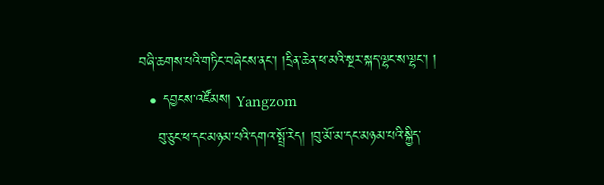བཞི་ཆགས་པའི་གཏིང་བཞེངས་ནང་། །དྲིན་ཆེན་ཕ་མའི་སྔར་སྐད་ལྷང་ས་ལྷང་། །
  • དབྱངས་འཛོམས། Yangzom
    བུ་ཅུང་ཕ་དང་མཉམ་པའི་དགའ་སྤྲོ་རེད། །བུ་མོ་མ་དང་མཉམ་པའི་སྐྱིད་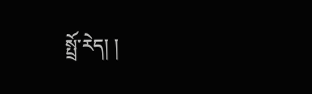སྤྲོ་རེད། །